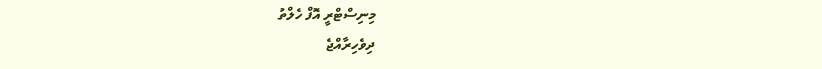މިނިސްޓްރީ އޮފް ހެލްތު
ދިވެހިރާއްޖެ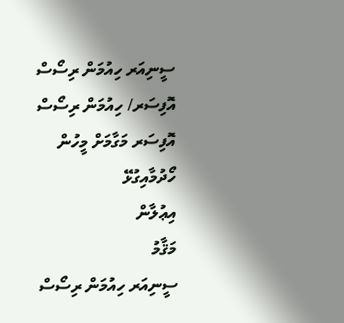ސީނިއަރ ހިއުމަން ރިސޯސް އޮފިސަރ/ ހިއުމަން ރިސޯސް އޮފިސަރ މަގާމަށް މީހުން ހޯދުމާއިގުޅޭ
އިޢުލާން
މަޤާމު
ސީނިއަރ ހިއުމަން ރިސޯސް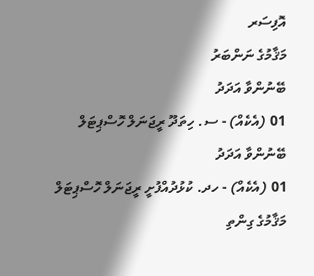އޮފިސަރ
މަޤާމުގެ ނަންބަރު
ބޭނުންވާ އަދަދު
01 (އެކެއް) - ސ. ހިތަދޫ ރީޖަނަލް ހޮސްޕިޓަލް
ބޭނުންވާ އަދަދު
01 (އެކެއް) - ހދ. ކުޅުދުއްފުށީ ރީޖަނަލް ހޮސްޕިޓަލް
މަޤާމުގެ ގިންތި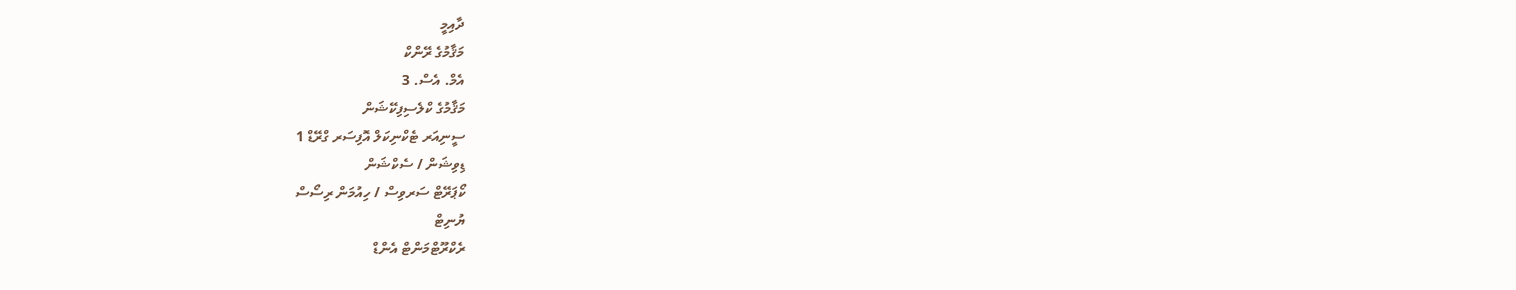ދާއިމީ
މަޤާމުގެ ރޭންކް
އެމް. އެސް. 3
މަޤާމުގެ ކްލެސިފިކޭޝަން
ސީނިއަރ ޓެކްނިކަލް އޮފިސަރ ގްރޭޑް 1
ޑިވިޝަން / ސެކްޝަން
ކޯޕަރޭޓް ސަރވިސް / ހިއުމަން ރިސޯސް
ޔުނިޓް
ރެކްރޫޓްމަންޓް އެންޑް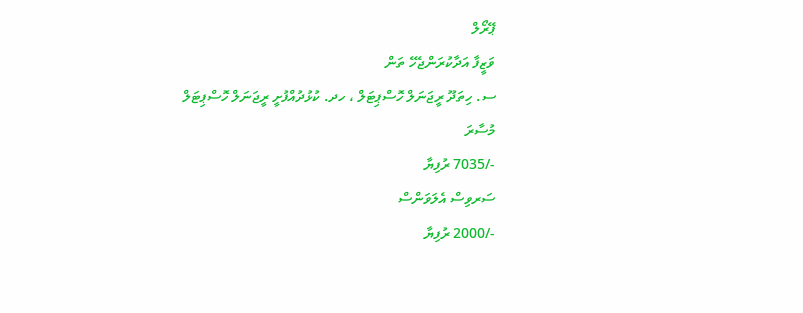ޕޭރޯލް
ވަޒީފާ އަދާކުރަންޖެހޭ ތަން
ސ. ހިތަދޫ ރީޖަނަލް ހޮސްޕިޓަލް ، ހދ. ކުޅުދުއްފުށީ ރީޖަނަލް ހޮސްޕިޓަލް
މުސާރަ
-/7035 ރުފިޔާ
ސަރވިސް އެލަވަންސް
-/2000 ރުފިޔާ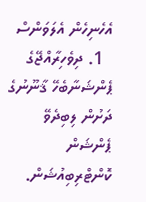އެހެނިހެން އެލަވަންސް
  1. ދިވެހިރާއްޖޭގެ ޕެންޝަނާބެހޭ ޤާނޫނުގެ ދަށުން ލިބިދެވޭ ޕެންޝަން ކޮންޓްރިބިއުޝަން.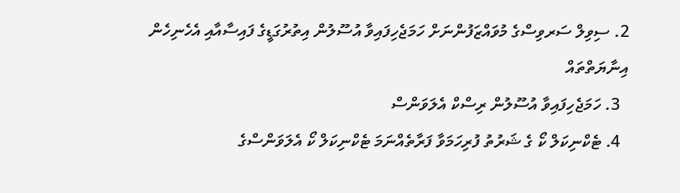2. ސިވިލް ސަރވިސްގެ މުވައްޒަފުންނަށް ހަމަޖެހިފައިވާ އުސޫލުން އިތުރުގަޑީގެ ފައިސާއާއި އެހެނިހެން އިނާޔަތްތައް
  3. ހަމަޖެހިފައިވާ އުސޫލުން ރިސްކް އެލަވަންސް
  4. ޓެކްނިކަލް ކޯ ގެ ޝަރުތު ފުރިހަމަވާ ފަރާތެއްނަމަ ޓެކްނިކަލް ކޯ އެލަވަންސްގެ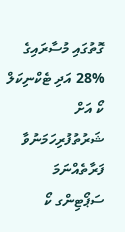ގޮތުގައި މުސާރައިގެ %28 އަދި ޓެކްނިކަލް ކޯ އަށް ޝަރުތުފުރިހަމަނުވާ ފަރާތެއްނަމަ ސަޕޯޓިންގ ކޯ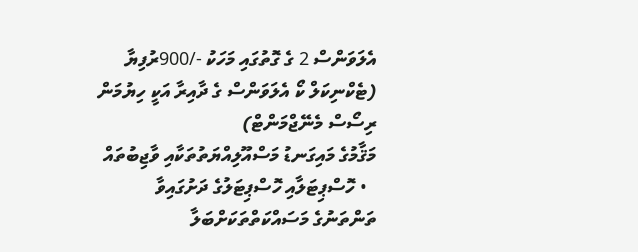އެލަވަންސް 2 ގެ ގޮތުގައި މަހަކު -/900ރުފިޔާ (ޓެކްނިކަލް ކޯ އެލަވަންސް ގެ ދާއިރާ އަކީ ހިޔުމަން ރިސޯސް މެނޭޖްމަންޓް)
މަޤާމުގެ މައިގަނޑު މަސްއޫލިއްޔަތުތަކާއި ވާޖިބުތައް
  • ހޮސްޕިޓަލާއި ހޮސްޕިޓަލުގެ ދަށުގައިވާ ތަންތަނުގެ މަސައްކަތްތަކަށްބަލާ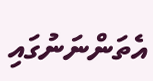އެތަންނަނުގައި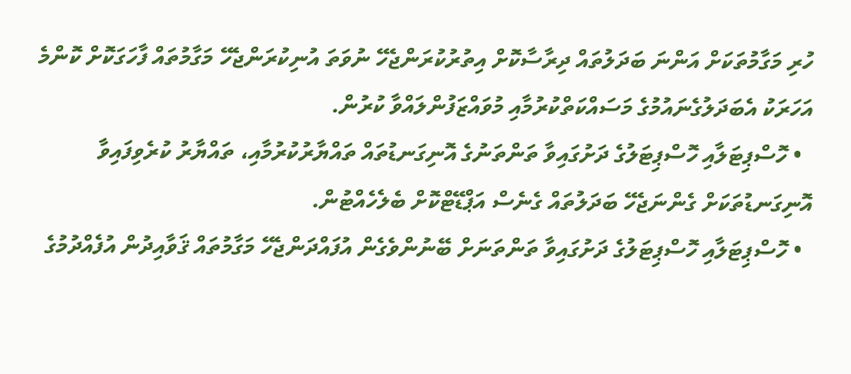ހުރި މަގާމުތަކަށް އަންނަ ބަދަލުތައް ދިރާސާކޮށް އިތުރުކުރަންޖެހޭ ނުވަތަ އުނިކުރަންޖެހޭ މަގާމުތައް ފާހަގަކޮށް ކޮންމެ އަހަރަކު އެބަދަލުގެނައުމުގެ މަސައްކަތްކުރުމާއި މުވައްޒަފުންލައްވާ ކުރުން.
  • ހޮސްޕިޓަލާއި ހޮސްޕިޓަލުގެ ދަށުގައިވާ ތަންތަނުގެ އޮނިގަނޑުތައް ތައްޔާރުކުރުމާއި، ތައްޔާރު ކުރެވިފައިވާ އޮނިގަނޑުތަކަށް ގެންނަޖެހޭ ބަދަލުތައް ގެނެސް އަޕްޑޭޓްކޮށް ބެލެހެއްޓުން.
  • ހޮސްޕިޓަލާއި ހޮސްޕިޓަލުގެ ދަށުގައިވާ ތަންތަނަށް ބޭނުންވެގެން އުފައްދަންޖެހޭ މަގާމުތައް ޤަވާއިދުން އުފެއްދުމުގެ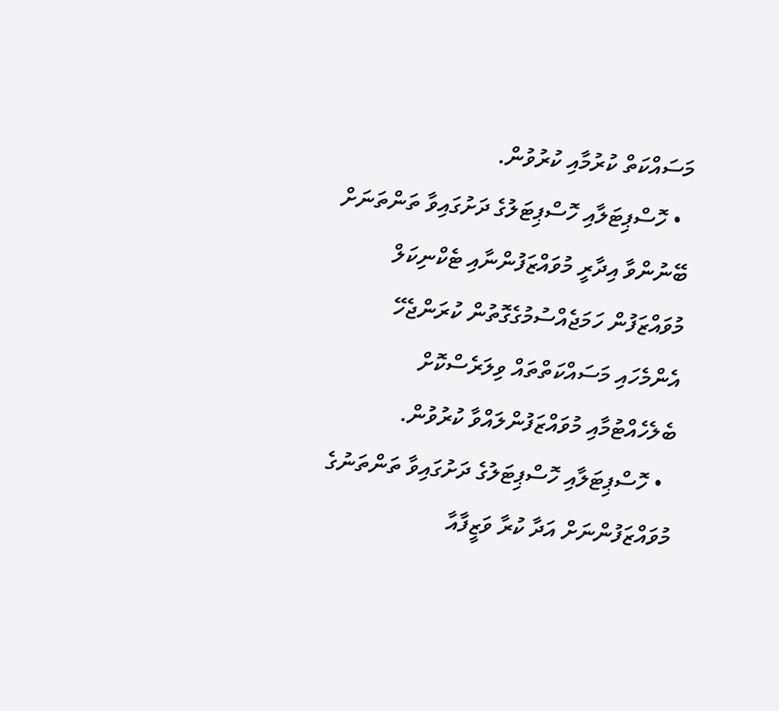މަސައްކަތް ކުރުމާއި ކުރުވުން.
  • ހޮސްޕިޓަލާއި ހޮސްޕިޓަލުގެ ދަށުގައިވާ ތަންތަނަށް ބޭނުންވާ އިދާރީ މުވައްޒަފުންނާއި ޓެކްނިކަލް މުވައްޒަފުން ހަމަޖެއްސުމުގެގޮތުން ކުރަންޖެހޭ އެންމެހައި މަސައްކަތްތައް ވިލަރެސްކޮށް ބެލެހެއްޓުމާއި މުވައްޒަފުންލައްވާ ކުރުވުން.
  • ހޮސްޕިޓަލާއި ހޮސްޕިޓަލުގެ ދަށުގައިވާ ތަންތަނުގެ މުވައްޒަފުންނަށް އަދާ ކުރާ ވަޒީފާއާ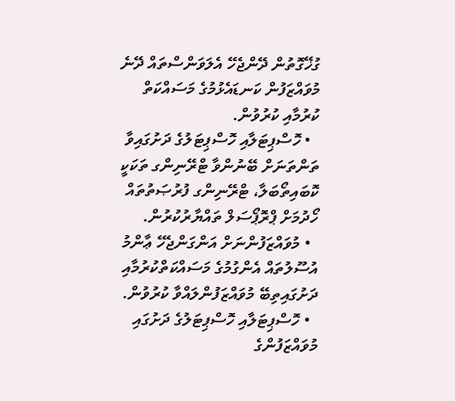ގުޚޭގޮތުން ދޭންޖެހޭ އެލަވަންސްތައް ދޭނެ މުވައްޒަފުން ކަނޑައެޅުމުގެ މަސައްކަތް ކުރުމާއި ކުރުވުން.
  • ހޮސްޕިޓަލާއި ހޮސްޕިޓަލުގެ ދަށުގައިވާ ތަންތަނަށް ބޭނުންވާ ޓްރޭނިންގ ތަކަކީ ކޮބައިތޯބަލާ، ޓްރޭނިންގ ފުރުޞަތުތައް ހޯދުމަށް ޕްރޮޕޯސަލް ތައްޔާރުކުރުން.
  • މުވައްޒަފުންނަށް އަންގަންޖެހޭ ޢާންމު އުސޫލުތައް އެންގުމުގެ މަސައްކަތްކުރުމާއި ދަށުގައިތިބޭ މުވައްޒަފުންލައްވާ ކުރުވުން.
  • ހޮސްޕިޓަލާއި ހޮސްޕިޓަލުގެ ދަށުގައި މުވައްޒަފުންގެ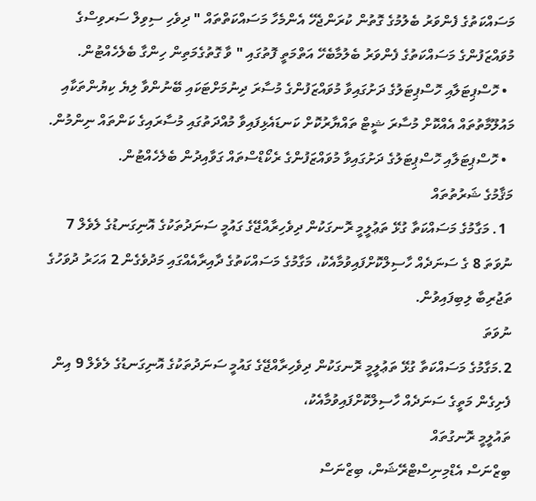މަސައްކަތުގެ ފެންވަރު ބެލުމުގެ ގޮތުން ކުރަންޖެހޭ އެންމެހާ މަސައްކަތްތައް " ދިވެހި ސިވިލް ސަރވިސްގެ މުވައްޒަފުންގެ މަސައްކަތުގެ ފެންވަރު ބެލުމާބެހޭ އަތްމަތީ ފޮތުގައި " ވާ ގޮތުގެމަތިން ހިންގާ ބެލެހެއްޓުން.
  • ހޮސްޕިޓަލާއި ހޮސްޕިޓަލުގެ ދަށުގައިވާ މުވައްޒަފުންގެ މުސާރަ ދިނުމަށްޓަކައި ބޭނުންވާ ލިޔެ ކިޔުންތަކާއި މައުލޫމާތުތައް އެއްކޮށް މުސާރަ ޝީޓް ތައްޔާރުކޮށް ކަނޑައެޅިފައިވާ މުއްދަތުގައި މުސާރައިގެ ކަންތައް ނިންމުން.
  • ހޮސްޕިޓަލާއި ހޮސްޕިޓަލުގެ ދަށުގައިވާ މުވައްޒަފުންގެ ރެކޯޑްސްތައް ގަވާއިދުން ބެލެހެއްޓުން.
މަޤާމުގެ ޝަރުތުތައް
  1. މަގާމުގެ މަސައްކަތާ ގުޅޭ ތަޢުލީމީ ރޮނގަކުން ދިވެހިރާއްޖޭގެ ގައުމީ ސަނަދުތަކުގެ އޮނިގަނޑުގެ ލެވެލް 7 ނުވަތަ 8 ގެ ސަނަދެއް ހާސިލްކޮށްފައިވުމާއެކު، މަގާމުގެ މަސައްކަތުގެ ދާއިރާއެއްގައި މަދުވެގެން 2 އަހަރު ދުވަހުގެ ތަޖުރިބާ ލިބިފައިވުން.
ނުވަތަ
2.މަގާމުގެ މަސައްކަތާ ގުޅޭ ތަޢުލީމީ ރޮނގަކުން ދިވެހިރާއްޖޭގެ ގައުމީ ސަނަދުތަކުގެ އޮނިގަނޑުގެ ލެވެލް 9 އިން ފެށިގެން މަތީގެ ސަނަދެއް ހާސިލްކޮށްފައިވުމާއެކު،
ތައުލީމީ ރޮނގުތައް
ބިޒްނަސް އެޑްމިނިސްޓްރޭޝަން، ބިޒްނަސް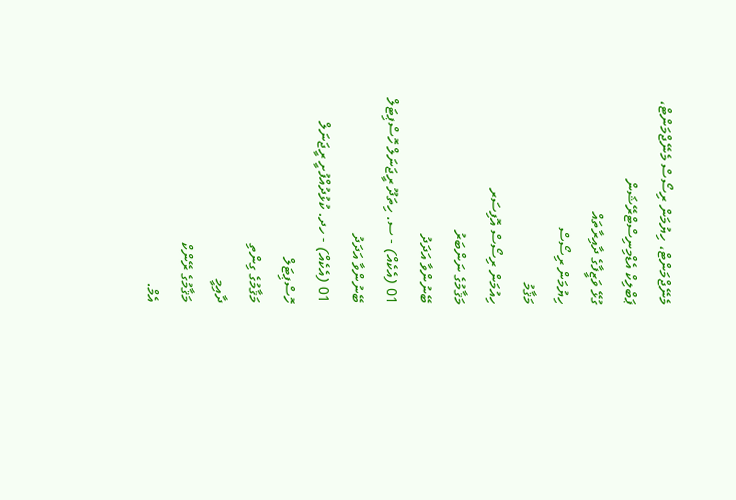މެނޭޖްމަންޓް، ހިޔުމަން ރިސޯސް މެނޭޖްމަންޓް، ޕަބްލިކް އެޑްމިނިސްޓްރޭޝަން
ގުޅޭ ވަޒީފާގެ ދާއިރާތައް
ހިޔުމަން ރިސޯސް
މަޤާމު
ހިއުމަން ރިސޯސް އޮފިސަރ
މަޤާމުގެ ނަންބަރު
ބޭނުންވާ އަދަދު
01 (އެކެއް) - ސ. ހިތަދޫ ރީޖަނަލް ހޮސްޕިޓަލް
ބޭނުންވާ އަދަދު
01 (އެކެއް) - ހދ. ކުޅުދުއްފުށީ ރީޖަނަލް ހޮސްޕިޓަލް
މަޤާމުގެ ގިންތި
ދާއިމީ
މަޤާމުގެ ރޭންކް
އެމް.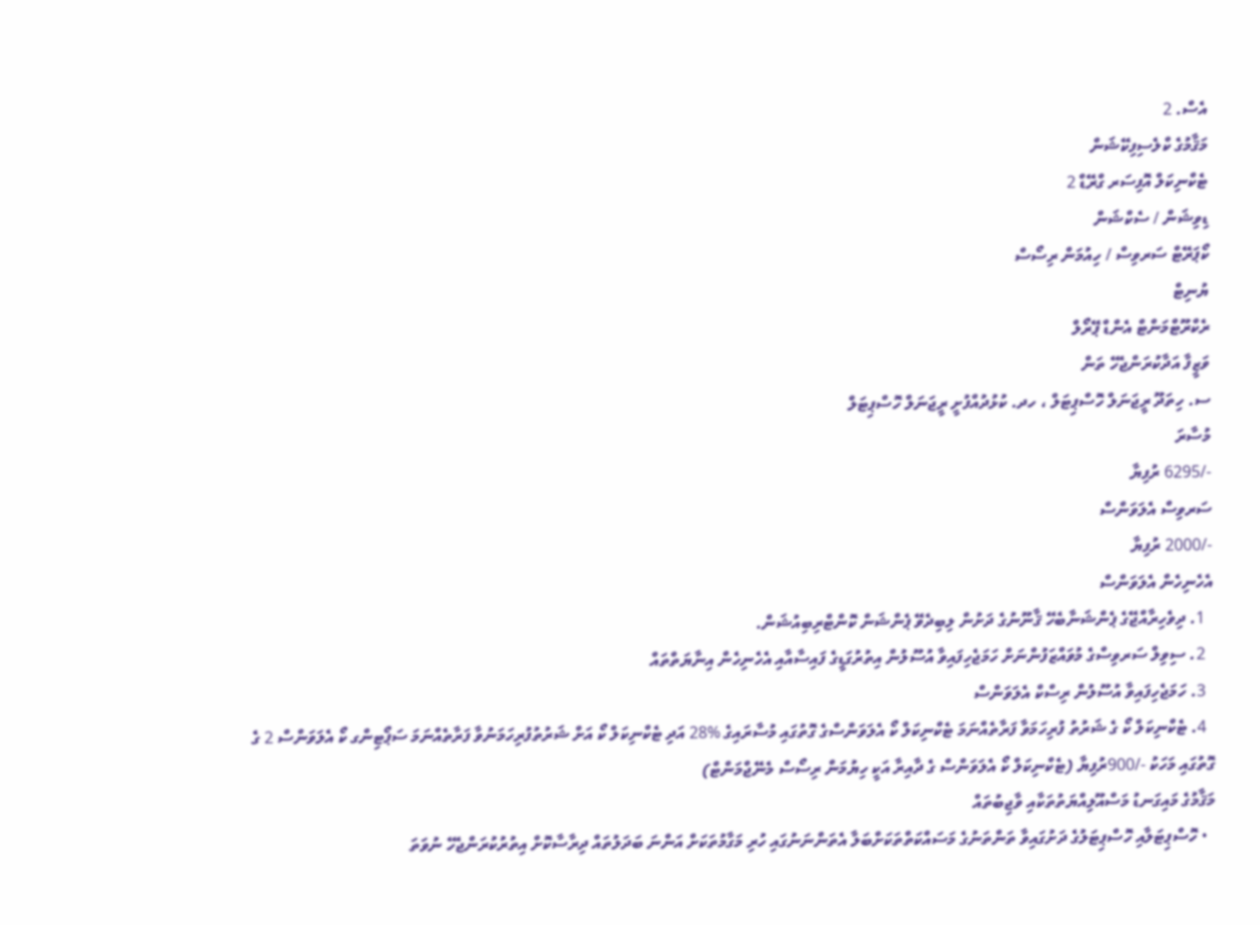އެސް. 2
މަޤާމުގެ ކްލެސިފިކޭޝަން
ޓެކްނިކަލް އޮފިސަރ ގްރޭޑް 2
ޑިވިޝަން / ސެކްޝަން
ކޯޕަރޭޓް ސަރވިސް / ހިއުމަން ރިސޯސް
ޔުނިޓް
ރެކްރޫޓްމަންޓް އެންޑް ޕޭރޯލް
ވަޒީފާ އަދާކުރަންޖެހޭ ތަން
ސ. ހިތަދޫ ރީޖަނަލް ހޮސްޕިޓަލް ، ހދ. ކުޅުދުއްފުށީ ރީޖަނަލް ހޮސްޕިޓަލް
މުސާރަ
-/6295 ރުފިޔާ
ސަރވިސް އެލަވަންސް
-/2000 ރުފިޔާ
އެހެނިހެން އެލަވަންސް
  1. ދިވެހިރާއްޖޭގެ ޕެންޝަނާބެހޭ ޤާނޫނުގެ ދަށުން ލިބިދެވޭ ޕެންޝަން ކޮންޓްރިބިއުޝަން.
  2. ސިވިލް ސަރވިސްގެ މުވައްޒަފުންނަށް ހަމަޖެހިފައިވާ އުސޫލުން އިތުރުގަޑީގެ ފައިސާއާއި އެހެނިހެން އިނާޔަތްތައް
  3. ހަމަޖެހިފައިވާ އުސޫލުން ރިސްކް އެލަވަންސް
  4. ޓެކްނިކަލް ކޯ ގެ ޝަރުތު ފުރިހަމަވާ ފަރާތެއްނަމަ ޓެކްނިކަލް ކޯ އެލަވަންސްގެ ގޮތުގައި މުސާރައިގެ %28 އަދި ޓެކްނިކަލް ކޯ އަށް ޝަރުތުފުރިހަމަނުވާ ފަރާތެއްނަމަ ސަޕޯޓިންގ ކޯ އެލަވަންސް 2 ގެ ގޮތުގައި މަހަކު -/900ރުފިޔާ (ޓެކްނިކަލް ކޯ އެލަވަންސް ގެ ދާއިރާ އަކީ ހިޔުމަން ރިސޯސް މެނޭޖްމަންޓް)
މަޤާމުގެ މައިގަނޑު މަސްއޫލިއްޔަތުތަކާއި ވާޖިބުތައް
  • ހޮސްޕިޓަލާއި ހޮސްޕިޓަލުގެ ދަށުގައިވާ ތަންތަނުގެ މަސައްކަތްތަކަށްބަލާ އެތަންނަނުގައި ހުރި މަގާމުތަކަށް އަންނަ ބަދަލުތައް ދިރާސާކޮށް އިތުރުކުރަންޖެހޭ ނުވަތަ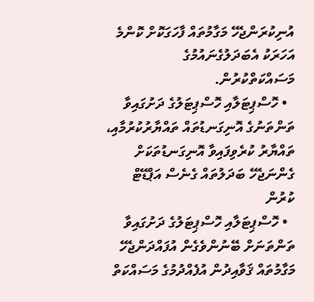އުނިކުރަންޖެހޭ މަގާމުތައް ފާހަގަކޮށް ކޮންމެ އަހަރަކު އެބަދަލުގެނައުމުގެ މަސައްކަތްކުރުން.
  • ހޮސްޕިޓަލާއި ހޮސްޕިޓަލުގެ ދަށުގައިވާ ތަންތަނުގެ އޮނިގަނޑުތައް ތައްޔާރުކުރުމާއި، ތައްޔާރު ކުރެވިފައިވާ އޮނިގަނޑުތަކަށް ގެންނަޖެހޭ ބަދަލުތައް ގެނެސް އަޕްޑޭޓް ކުރުން
  • ހޮސްޕިޓަލާއި ހޮސްޕިޓަލުގެ ދަށުގައިވާ ތަންތަނަށް ބޭނުންވެގެން އުފައްދަންޖެހޭ މަގާމުތައް ޤަވާއިދުން އުފެއްދުމުގެ މަސައްކަތް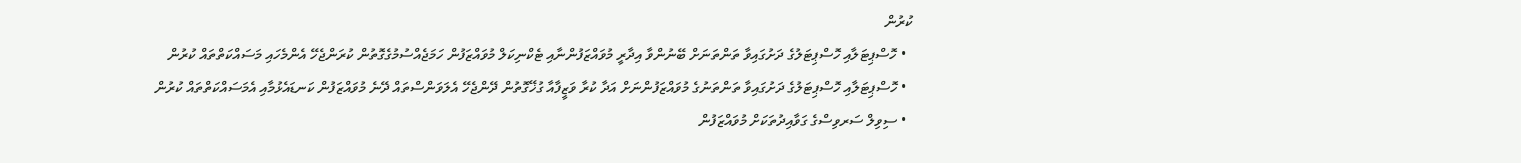ކުރުން
  • ހޮސްޕިޓަލާއި ހޮސްޕިޓަލުގެ ދަށުގައިވާ ތަންތަނަށް ބޭނުންވާ އިދާރީ މުވައްޒަފުންނާއި ޓެކްނިކަލް މުވައްޒަފުން ހަމަޖެއްސުމުގެގޮތުން ކުރަންޖެހޭ އެންމެހައި މަސައްކަތްތައް ކުރުން
  • ހޮސްޕިޓަލާއި ހޮސްޕިޓަލުގެ ދަށުގައިވާ ތަންތަނުގެ މުވައްޒަފުންނަށް އަދާ ކުރާ ވަޒީފާއާ ގުޚޭގޮތުން ދޭންޖެހޭ އެލަވަންސްތައް ދޭނެ މުވައްޒަފުން ކަނޑައެޅުމާއި އެމަސައްކަތްތައް ކުރުން
  • ސިވިލް ސަރވިސްގެ ގަވާއިދުތަކަށް މުވައްޒަފުން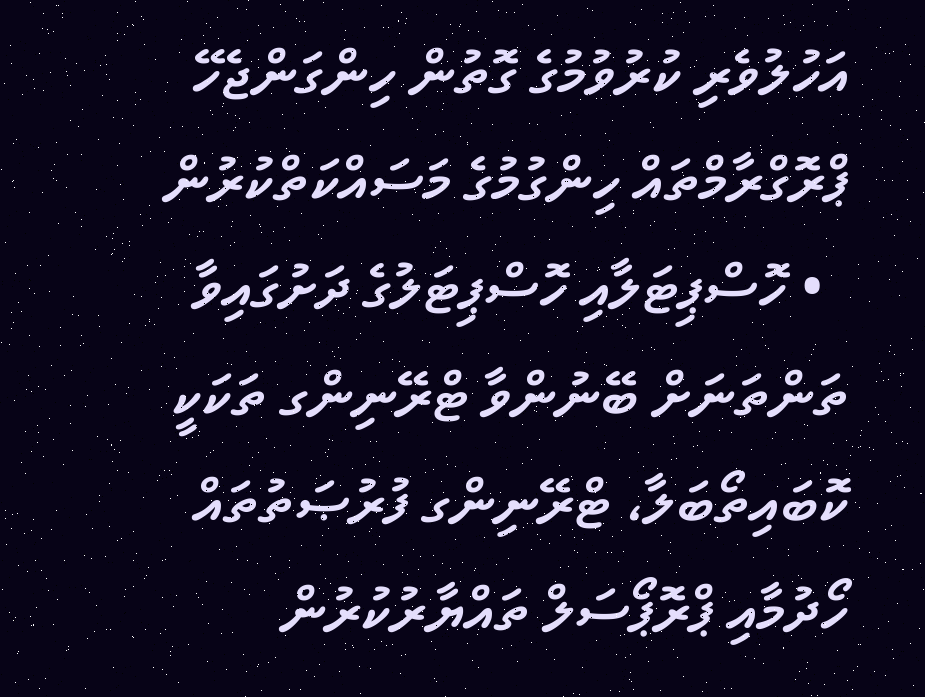އަހުލުވެރި ކުރުވުމުގެ ގޮތުން ހިންގަންޖެހޭ ޕްރޮގްރާމްތައް ހިންގުމުގެ މަސައްކަތްކުރުން
  • ހޮސްޕިޓަލާއި ހޮސްޕިޓަލުގެ ދަށުގައިވާ ތަންތަނަށް ބޭނުންވާ ޓްރޭނިންގ ތަކަކީ ކޮބައިތޯބަލާ، ޓްރޭނިންގ ފުރުޞަތުތައް ހޯދުމާއި ޕްރޮޕޯސަލް ތައްޔާރުކުރުން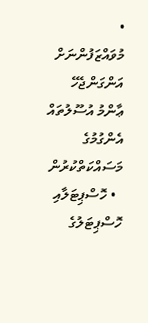• މުވައްޒަފުންނަށް އަންގަންޖެހޭ ޢާންމު އުސޫލުތައް އެންގުމުގެ މަސައްކަތްކުރުން
  • ހޮސްޕިޓަލާއި ހޮސްޕިޓަލުގެ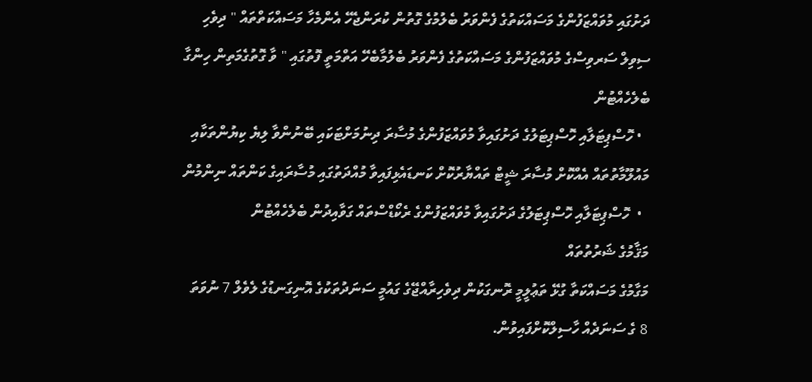ދަށުގައި މުވައްޒަފުންގެ މަސައްކަތުގެ ފެންވަރު ބެލުމުގެ ގޮތުން ކުރަންޖެހޭ އެންމެހާ މަސައްކަތްތައް " ދިވެހި ސިވިލް ސަރވިސްގެ މުވައްޒަފުންގެ މަސައްކަތުގެ ފެންވަރު ބެލުމާބެހޭ އަތްމަތީ ފޮތުގައި " ވާ ގޮތުގެމަތިން ހިންގާ ބެލެހެއްޓުން
  • ހޮސްޕިޓަލާއި ހޮސްޕިޓަލުގެ ދަށުގައިވާ މުވައްޒަފުންގެ މުސާރަ ދިނުމަށްޓަކައި ބޭނުންވާ ލިޔެ ކިޔުންތަކާއި މައުލޫމާތުތައް އެއްކޮށް މުސާރަ ޝީޓް ތައްޔާރުކޮށް ކަނޑައެޅިފައިވާ މުއްދަތުގައި މުސާރައިގެ ކަންތައް ނިންމުން
  •  ހޮސްޕިޓަލާއި ހޮސްޕިޓަލުގެ ދަށުގައިވާ މުވައްޒަފުންގެ ރެކޯޑްސްތައް ގަވާއިދުން ބެލެހެއްޓުން
މަޤާމުގެ ޝަރުތުތައް
މަގާމުގެ މަސައްކަތާ ގުޅޭ ތަޢުލީމީ ރޮނގަކުން ދިވެހިރާއްޖޭގެ ގައުމީ ސަނަދުތަކުގެ އޮނިގަނޑުގެ ލެވެލް 7 ނުވަތަ 8 ގެ ސަނަދެއް ހާސިލްކޮށްފައިވުން.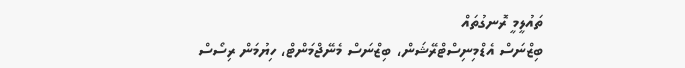ތައުލީމީ ރޮނގުތައް
ބިޒްނަސް އެޑްމިނިސްޓްރޭޝަން، ބިޒްނަސް މެނޭޖްމަންޓް، ހިޔުމަން ރިސޯސް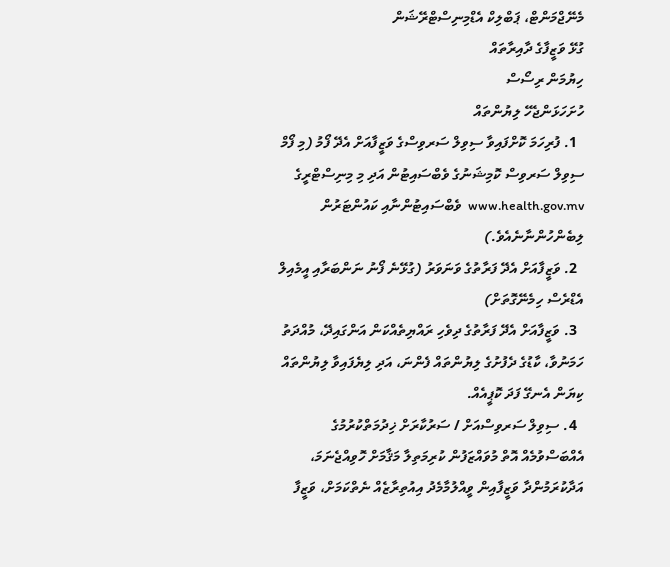މެނޭޖްމަންޓް، ޕަބްލިކް އެޑްމިނިސްޓްރޭޝަން
ގުޅޭ ވަޒީފާގެ ދާއިރާތައް
ހިޔުމަން ރިސޯސް
ހުށަހަޅަންޖެހޭ ލިޔުންތައް
  1. ފުރިހަމަ ކޮށްފައިވާ ސިވިލް ސަރވިސްގެ ވަޒީފާއަށް އެދޭ ފޯމު (މި ފޯމް ސިވިލް ސަރވިސް ކޮމިޝަނުގެ ވެބްސައިޓުން އަދި މި މިނިސްޓްރީގެ www.health.gov.mv  ވެބްސައިޓުންނާއި ކައުންޓަރުން ލިބެންހުންނާނެއެވެ.)
  2. ވަޒީފާއަށް އެދޭ ފަރާތުގެ ވަނަވަރު (ގުޅޭނެ ފޯނު ނަންބަރާއި އީމެއިލް އެޑްރެސް ހިމެނޭގޮތަށް)
  3. ވަޒީފާއަށް އެދޭ ފަރާތުގެ ދިވެހި ރައްޔިތެއްކަން އަންގައިދޭ، މުއްދަތު ހަމަނުވާ، ކާޑުގެ ދެފުށުގެ ލިޔުންތައް ފެންނަ، އަދި ލިޔެފައިވާ ލިޔުންތައް ކިޔަން އެނގޭ ފަދަ ކޮޕީއެއް.
  4. ސިވިލް ސަރވިސްއަށް / ސަރުކާރަށް ޚިދުމަތްކުރުމުގެ އެއްބަސްވުމެއް އޮތް މުވައްޒަފުން ކުރިމަތިލާ މަޤާމަށް ހޮވިއްޖެނަމަ، އަދާކުރަމުންދާ ވަޒީފާއިން ވީއްލުމާމެދު އިއުތިރާޒެއް ނެތްކަމަށް، ވަޒީފާ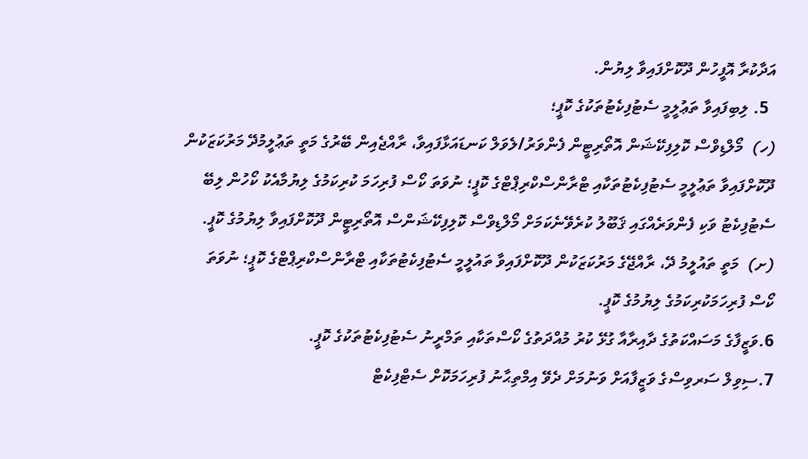އަދާކުރާ އޮފީހުން ދޫކޮށްފައިވާ ލިޔުން.
  5. ލިބިފައިވާ ތަޢުލީމީ ސެޓުފިކެޓުތަކުގެ ކޮޕީ؛
(ހ)  މޯލްޑިވްސް ކޮލިފިކޭޝަން އޮތޯރިޓީން ފެންވަރު/ލެވަލް ކަނޑައަޅާފައިވާ، ރާއްޖެއިން ބޭރުގެ މަތީ ތަޢުލީމުދޭ މަރުކަޒަކުން ދޫކޮށްފައިވާ ތަޢުލީމީ ސެޓުފިކެޓުތަކާއި ޓްރާންސްކްރިޕްޓްގެ ކޮޕީ؛ ނުވަތަ ކޯސް ފުރިހަމަ ކުރިކަމުގެ ލިޔުމާއެކު ކޯހުން ލިބޭ ސެޓުފިކެޓު ވަކި ފެންވަރެއްގައި ޤަބޫލު ކުރެވޭނެކަމަށް މޯލްޑިވްސް ކޮލިފިކޭޝަންސް އޮތޯރިޓީން ދޫކޮށްފައިވާ ލިޔުމުގެ ކޮޕީ.
(ށ)  މަތީ ތައުލީމު ދޭ، ރާއްޖޭގެ މަރުކަޒަކުން ދޫކޮށްފައިވާ ތައުލީމީ ސެޓުފިކެޓުތަކާއި ޓްރާންސްކްރިޕްޓްގެ ކޮޕީ؛ ނުވަތަ ކޯސް ފުރިހަމަކުރިކަމުގެ ލިޔުމުގެ ކޮޕީ.
6.ވަޒީފާގެ މަސައްކަތުގެ ދާއިރާއާ ގުޅޭ ކުރު މުއްދަތުގެ ކޯސްތަކާއި ތަމްރީނު ސެޓުފިކެޓުތަކުގެ ކޮޕީ.
7.ސިވިލް ސަރވިސްގެ ވަޒީފާއަށް ވަނުމަށް ދެވޭ އިމްތިޙާނު ފުރިހަމަކޮށް ސެޓްފިކެޓް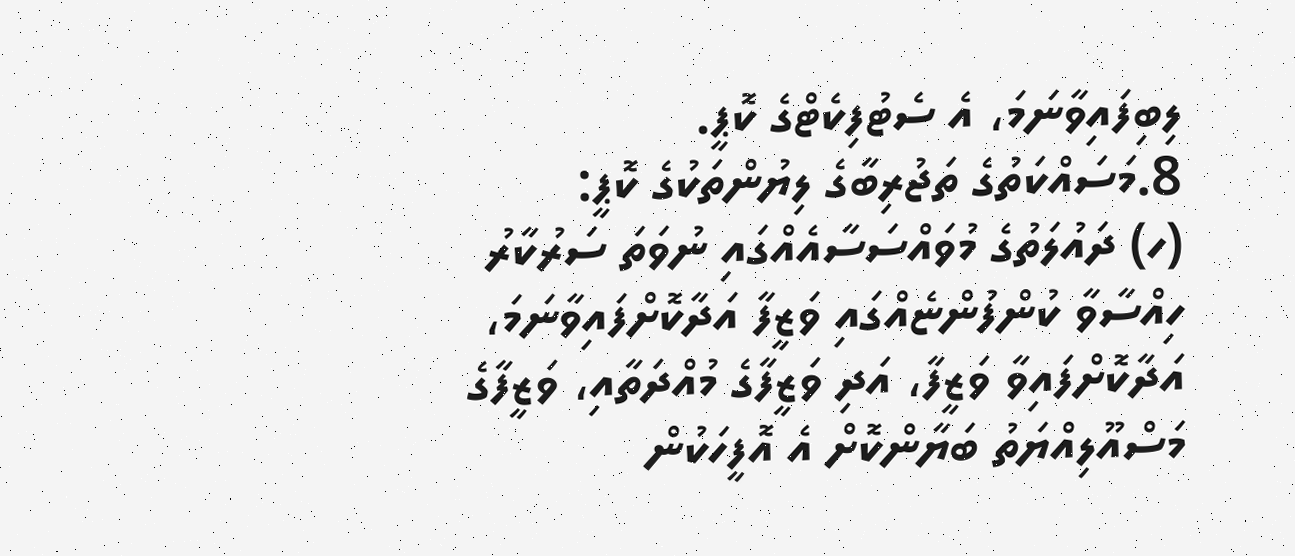ލިބިފައިވާނަމަ، އެ ސެޓުފިކެޓްގެ ކޮޕީ.
8.މަސައްކަތުގެ ތަޖުރިބާގެ ލިޔުންތަކުގެ ކޮޕީ:
(ހ) ދައުލަތުގެ މުވައްސަސާއެއްގައި ނުވަތަ ސަރުކާރު ހިއްސާވާ ކުންފުންޏެއްގައި ވަޒީފާ އަދާކޮށްފައިވާނަމަ، އަދާކޮށްފައިވާ ވަޒީފާ، އަދި ވަޒީފާގެ މުއްދަތާއި، ވަޒީފާގެ މަސްއޫލިއްޔަތު ބަޔާންކޮށް އެ އޮފީހަކުން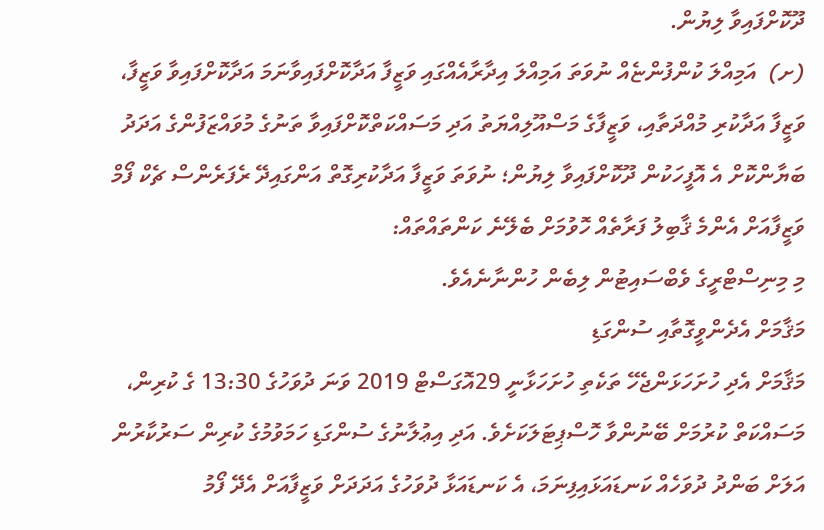ދޫކޮށްފައިވާ ލިޔުން.
(ށ)  އަމިއްލަ ކުންފުންޏެއް ނުވަތަ އަމިއްލަ އިދާރާއެއްގައި ވަޒީފާ އަދާކޮށްފައިވާނަމަ އަދާކޮށްފައިވާ ވަޒީފާ، ވަޒީފާ އަދާކުރި މުއްދަތާއި، ވަޒީފާގެ މަސްއޫލިއްޔަތު އަދި މަސައްކަތްކޮށްފައިވާ ތަނުގެ މުވައްޒަފުންގެ އަދަދު ބަޔާންކޮށް އެ އޮފީހަކުން ދޫކޮށްފައިވާ ލިޔުން؛ ނުވަތަ ވަޒީފާ އަދާކުރިގޮތް އަންގައިދޭ ރެފަރެންސް ޗެކް ފޯމް
ވަޒީފާއަށް އެންމެ ޤާބިލު ފަރާތެއް ހޮވުމަށް ބެލޭނެ ކަންތައްތައް:
މި މިނިސްޓްރީގެ ވެބްސައިޓުން ލިބެން ހުންނާނެއެވެ.
މަޤާމަށް އެދެންވީގޮތާއި ސުންގަޑި
މަޤާމަށް އެދި ހުށަހަޅަންޖެހޭ ތަކެތި ހުށަހަޅާނީ 29އޮގަސްޓް 2019 ވަނަ ދުވަހުގެ 13:30 ގެ ކުރިން، މަސައްކަތް ކުރުމަށް ބޭނުންވާ ހޮސްޕިޓަލަކަށެވެ. އަދި އިޢުލާނުގެ ސުންގަޑި ހަމަވުމުގެ ކުރިން ސަރުކާރުން އަލަށް ބަންދު ދުވަހެއް ކަނޑައަޅައިފިނަމަ، އެ ކަނޑައަޅާ ދުވަހުގެ އަދަދަށް ވަޒީފާއަށް އެދޭ ފޯމު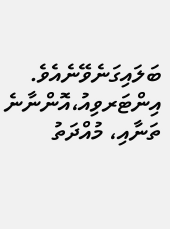ބަލައިގަނެވޭނެއެވެ.
އިންޓަރވިއު،އޮންނާނެ ތަނާއި، މުއްދަތު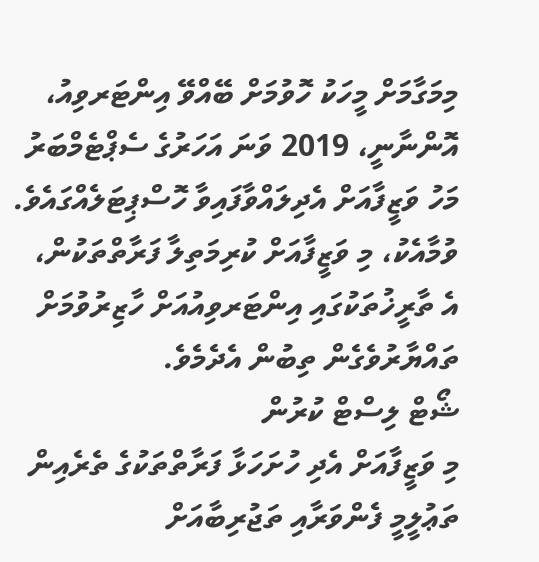މިމަގާމަށް މީހަކު ހޮވުމަށް ބޭއްވޭ އިންޓަރވިއު، އޮންނާނީ، 2019 ވަނަ އަހަރުގެ ސެޕްޓެމްބަރު މަހު ވަޒީފާއަށް އެދިލައްވާފައިވާ ހޮސްޕިޓަލެއްގައެވެ. ވުމާއެކު، މި ވަޒީފާއަށް ކުރިމަތިލާ ފަރާތްތަކުން، އެ ތާރީޚުތަކުގައި އިންޓަރވިއުއަށް ހާޒިރުވުމަށް ތައްޔާރުވެގެން ތިބުން އެދެމެވެ.
ޝޯޓް ލިސްޓް ކުރުން
މި ވަޒީފާއަށް އެދި ހުށަހަޅާ ފަރާތްތަކުގެ ތެރެއިން ތަޢުލީމީ ފެންވަރާއި ތަޖުރިބާއަށް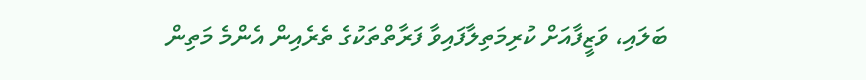ބަލައި، ވަޒީފާއަށް ކުރިމަތިލާފައިވާ ފަރާތްތަކުގެ ތެރެއިން އެންމެ މަތިން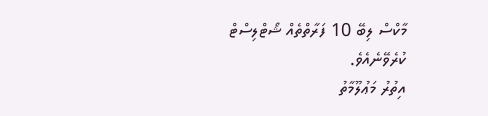މާކްސް ލިބޭ 10 ފަރާތްތެއް ޝޯޓްލިސްޓް ކުރެވޭނެއެވެ.
އިތުރު މަޢުލޫމާތު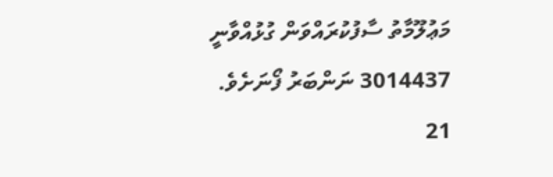މަޢުލޫމާތު ސާފުކުރައްވަން ގުޅުއްވާނީ 3014437 ނަންބަރު ފޯނަށެވެ.
21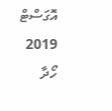އޮގަސްޓް 2019
ހޯދާ